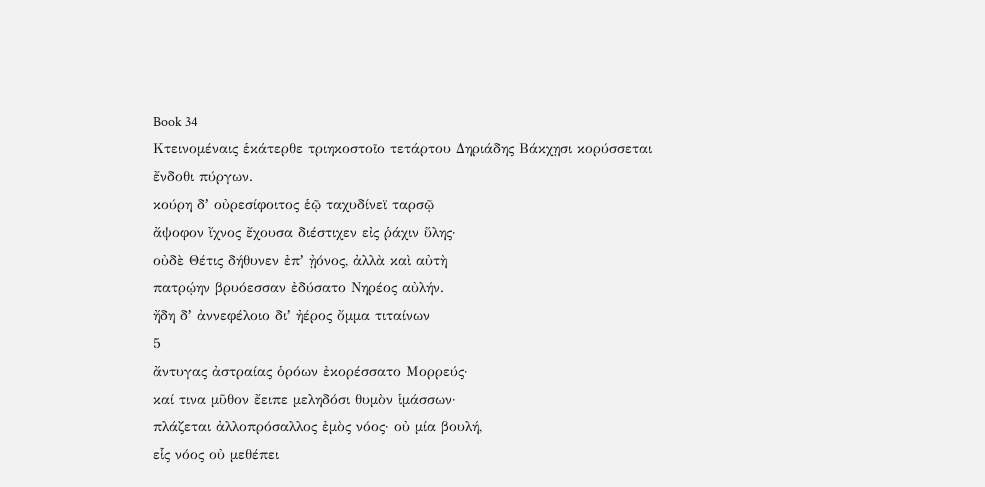Book 34
Κτεινομέναις ἑκάτερθε τριηκοστοῖο τετάρτου Δηριάδης Βάκχῃσι κορύσσεται ἔνδοθι πύργων.
κούρη δʼ οὐρεσίφοιτος ἑῷ ταχυδίνεϊ ταρσῷ
ἄψοφον ἴχνος ἔχουσα διέστιχεν εἰς ῥάχιν ὕλης·
οὐδὲ Θέτις δήθυνεν ἐπʼ ᾐόνος, ἀλλὰ καὶ αὐτὴ
πατρῴην βρυόεσσαν ἐδύσατο Νηρέος αὐλήν.
ἤδη δʼ ἀννεφέλοιο διʼ ἠέρος ὄμμα τιταίνων
5
ἄντυγας ἀστραίας ὁρόων ἐκορέσσατο Μορρεύς·
καί τινα μῦθον ἔειπε μεληδόσι θυμὸν ἱμάσσων·
πλάζεται ἀλλοπρόσαλλος ἐμὸς νόος· οὐ μία βουλή,
εἷς νόος οὐ μεθέπει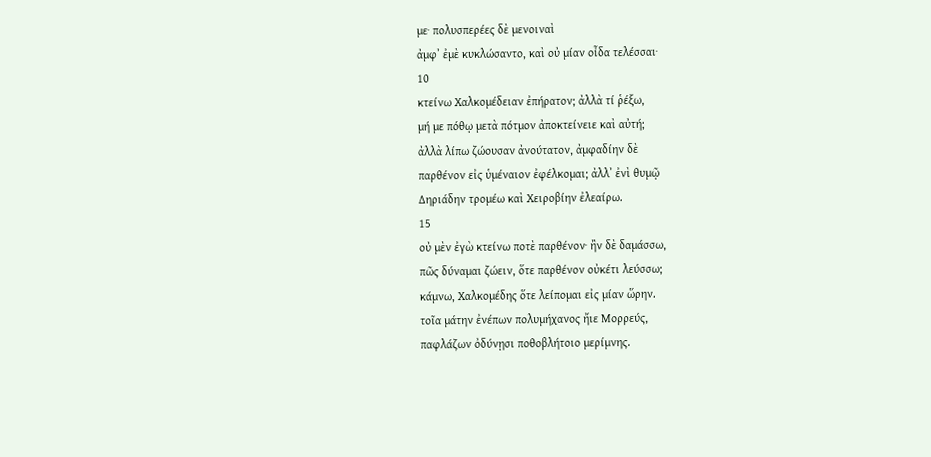με· πολυσπερέες δὲ μενοιναὶ
ἀμφʼ ἐμὲ κυκλώσαντο, καὶ οὐ μίαν οἶδα τελέσσαι·
10
κτείνω Χαλκομέδειαν ἐπήρατον; ἀλλὰ τί ῥέξω,
μή με πόθῳ μετὰ πότμον ἀποκτείνειε καὶ αὐτή;
ἀλλὰ λίπω ζώουσαν ἀνούτατον, ἀμφαδίην δὲ
παρθένον εἰς ὑμέναιον ἐφέλκομαι; ἀλλʼ ἐνὶ θυμῷ
Δηριάδην τρομέω καὶ Χειροβίην ἐλεαίρω.
15
οὐ μὲν ἐγὼ κτείνω ποτὲ παρθένον· ἢν δὲ δαμάσσω,
πῶς δύναμαι ζώειν, ὅτε παρθένον οὐκέτι λεύσσω;
κάμνω, Χαλκομέδης ὅτε λείπομαι εἰς μίαν ὥρην.
τοῖα μάτην ἐνέπων πολυμήχανος ἤιε Μορρεύς,
παφλάζων ὀδύνῃσι ποθοβλήτοιο μερίμνης.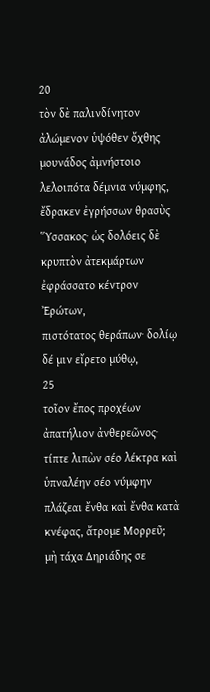20
τὸν δὲ παλινδίνητον ἀλώμενον ὑψόθεν ὄχθης
μουνάδος ἀμνήστοιο λελοιπότα δέμνια νύμφης,
ἔδρακεν ἐγρήσσων θρασὺς Ὕσσακος· ὡς δολόεις δὲ
κρυπτὸν ἀτεκμάρτων ἐφράσσατο κέντρον Ἐρώτων,
πιστότατος θεράπων· δολίῳ δέ μιν εἴρετο μύθῳ,
25
τοῖον ἔπος προχέων ἀπατήλιον ἀνθερεῶνος·
τίπτε λιπὼν σέο λέκτρα καὶ ὑπναλέην σέο νύμφην
πλάζεαι ἔνθα καὶ ἔνθα κατὰ κνέφας, ἄτρομε Μορρεῦ;
μὴ τάχα Δηριάδης σε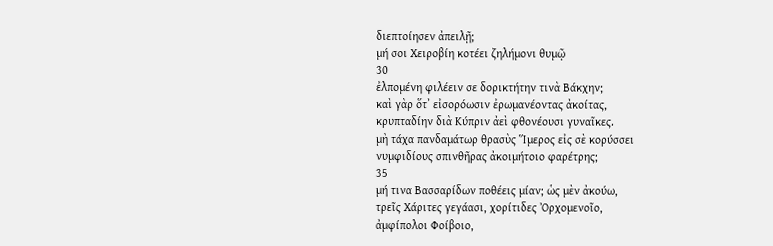διεπτοίησεν ἀπειλῇ;
μή σοι Χειροβίη κοτέει ζηλήμονι θυμῷ
30
ἐλπομένη φιλέειν σε δορικτήτην τινὰ Βάκχην;
καὶ γὰρ ὅτʼ εἰσορόωσιν ἐρωμανέοντας ἀκοίτας,
κρυπταδίην διὰ Κύπριν ἀεὶ φθονέουσι γυναῖκες.
μὴ τάχα πανδαμάτωρ θρασὺς Ἵμερος εἰς σὲ κορύσσει
νυμφιδίους σπινθῆρας ἀκοιμήτοιο φαρέτρης;
35
μή τινα Βασσαρίδων ποθέεις μίαν; ὡς μὲν ἀκούω,
τρεῖς Χάριτες γεγάασι, χορίτιδες Ὀρχομενοῖο,
ἀμφίπολοι Φοίβοιο,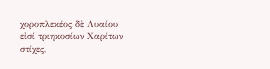χοροπλεκέος δὲ Λυαίου
εἰσί τριηκοσίων Χαρίτων στίχες,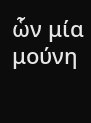ὧν μία μούνη